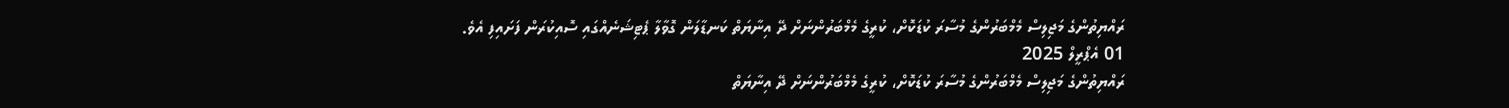ރައްޔިތުންގެ މަޖިލިސް މެމްބަރުންގެ މުސާރަ ކުޑަކޮށް، ކުރީގެ މެމްބަރުންނަށް ދޭ އިނާޔަތް ކަނޑާލަން ގޮވާލާ ޕެޓިޝަނެއްގައި ސޮއިކުރަން ފަށައިފި އެވެ.
01 އެޕްރީލް 2025
ރައްޔިތުންގެ މަޖިލިސް މެމްބަރުންގެ މުސާރަ ކުޑަކޮށް، ކުރީގެ މެމްބަރުންނަށް ދޭ އިނާޔަތް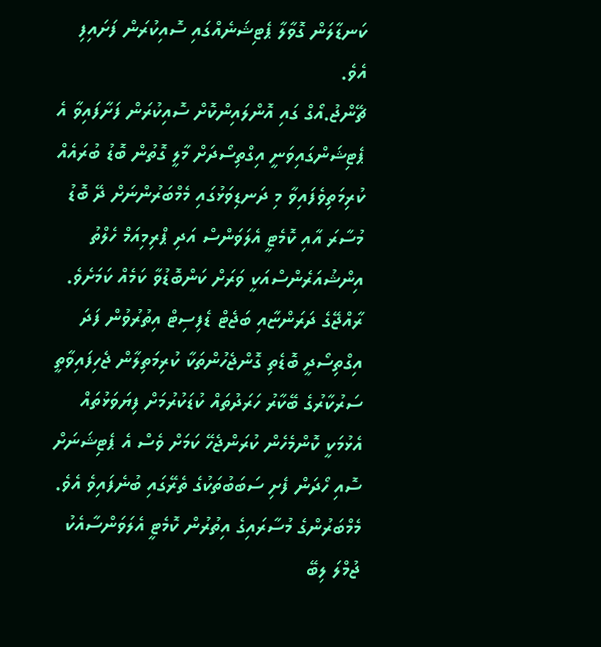ކަނޑާލަން ގޮވާލާ ޕެޓިޝަނެއްގައި ސޮއިކުރަން ފަށައިފި އެވެ.
ޗޭންޖު.އޯގް ގައި އޮންލައިންކޮށް ސޮއިކުރަން ފަށާފައިވާ އެ ޕެޓިޝަންގައިވަނީ އިގްތިސޯދަށް މާލީ ގޮތުން ބޮޑު ބުރައެއް ކުރިމަތިވެފައިވާ މި ދަނޑިވަޅުގައި މެމްބަރުންނަށް ދޭ ބޮޑު މުސާރަ އާއި ކޮމެޓީ އެލަވަންސް އަދި ޕްރިމިއަމް ހެލްތު އިންޝުއަރެންސްއަކީ ވަރަށް ކަންބޮޑުވާ ކަމެއް ކަމަށެވެ.
ރާއްޖޭގެ ދަރަންޏާއި ބަޖެޓް ޑެފިސިޓް އިތުރުވުން ފަދަ އިގްތިސޯދީ ބޮޑެތި ގޮންޖެހުންތަކާ ކުރިމަތިލާން ޖެހިފައިވާތީ ސަރުކާރުގެ ބޭކާރު ހަރަދުތައް ކުޑަކުރުމަށް ފިޔަވަޅުތައް އެޅުމަކީ ކޮންމެހެން ކުރަންޖެހޭ ކަމަށް ވެސް އެ ޕެޓިޝަނަށް ސޮއި ހޯދަން ފެށި ސަބަބުތަކުގެ ތެރޭގައި ބުނެފައިވެ އެވެ.
މެމްބަރުންގެ މުސާރައިގެ އިތުރުން ކޮމެޓީ އެލަވަންސާއެކު ޖުމްލަ ލިބޭ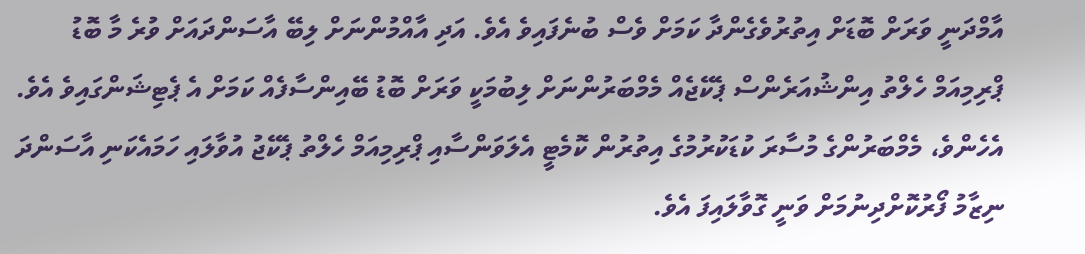އާމްދަނީ ވަރަށް ބޮޑަށް އިތުރުވެގެންދާ ކަމަށް ވެސް ބުނެފައިވެ އެވެ. އަދި އާއްމުންނަށް ލިބޭ އާސަންދައަށް ވުރެ މާ ބޮޑު ޕްރިމިއަމް ހެލްތު އިންޝުއަރެންސް ޕެކޭޖެއް މެމްބަރުންނަށް ލިބުމަކީ ވަރަށް ބޮޑު ބޭއިންސާފެއް ކަމަށް އެ ޕެޓިޝަންގައިވެ އެވެ.
އެހެންވެ، މެމްބަރުންގެ މުސާރަ ކުޑަކުރުމުގެ އިތުރުން ކޮމެޓީ އެލަވަންސާއި ޕްރިމިއަމް ހެލްތު ޕެކޭޖު އުވާލައި ހަމައެކަނި އާސަންދަ ނިޒާމު ފޯރުކޮށްދިނުމަށް ވަނީ ގޮވާލައިފަ އެވެ.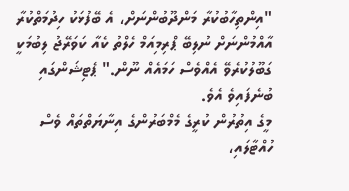"އިންތިހާބުކުރާ މަންދޫބުންނަށް، އެ ބޭފުޅަކު ހިދުމަތްކުރާ އާއްމުންނަށް ނުލިބޭ ޕްރިމިއަމް ހެލްތު ކެއާ ކަވަރޭޖު ލިބުމަކީ ގަބޫލުކުރެވޭ އެއްވެސް ހަމައެއް ނޫން." ޕެޓިޝަންގައި ބުނެފައިވެ އެވެ.
މީގެ އިތުރުން ކުރީގެ މެމްބަރުންގެ އިނާޔަތްތައް ވެސް ހުއްޓާލައި،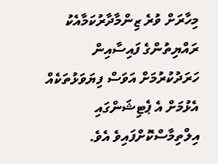މިހާރަށް ވުރެ ޒިންމާދާރުކަމާއެކު ރައްޔިތުންގެ ފައިސާއިން ހަރަދުކުރުމަށް އަވަސް ފިޔަވަޅުތަކެއް އެޅުމަށް އެ ޕެޓިޝަންގައި އިލްތިމާސްކޮށްފައިވެ އެވެ.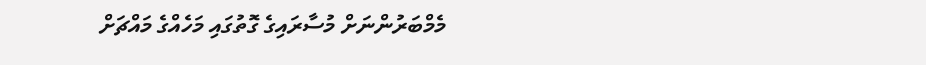މެމްބަރުންނަށް މުސާރައިގެ ގޮތުގައި މަހެއްގެ މައްޗަށް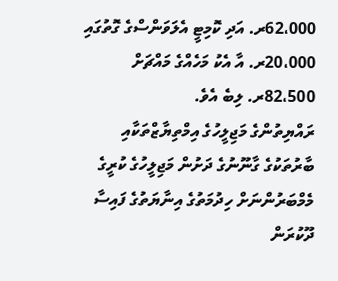62،000ރ. އަދި ކޮމިޓީ އެލަވަންސްގެ ގޮތުގައި 20،000ރ. އާ އެކު މަހެއްގެ މައްޗަށް 82،500ރ. ލިބެ އެވެ.
ރައްޔިތުންގެ މަޖިލީހުގެ އިމްތިޔާޒްތަކާއި ބާރުތަކުގެ ގާނޫނުގެ ދަށުން މަޖިލީހުގެ ކުރީގެ މެމްބަރުންނަށް ހިދުމަތުގެ އިނާޔަތުގެ ފައިސާ ދޫކުރަން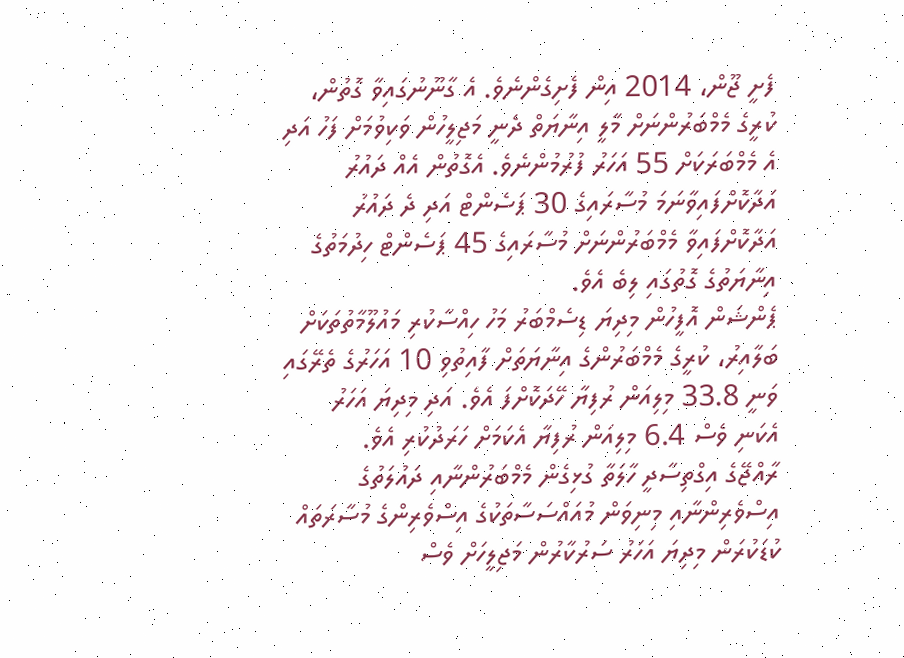ފެށީ ޖޫން، 2014 އިން ފެށިގެންނެވެ. އެ ގާނޫނުގައިވާ ގޮތުން، ކުރީގެ މެމްބަރުންނަށް މާލީ އިނާޔަތް ދެނީ މަޖިލީހުން ވަކިވުމަށް ފަހު އަދި އެ މެމްބަރަކަށް 55 އަހަރު ފުރުމުންނެވެ. އެގޮތުން އެއް ދައުރު އަދާކޮށްފައިވާނަމަ މުސާރައިގެ 30 ޕަސެންޓް އަދި ދެ ދައުރު އަދާކޮށްފައިވާ މެމްބަރުންނަށް މުސާރައިގެ 45 ޕަސެންޓް ހިދުމަތުގެ އިނާޔަތުގެ ގޮތުގައި ލިބެ އެވެ.
ޕެންޝަން އޮފީހުން މިދިޔަ ޑިސެމްބަރު މަހު ހިއްސާކުރި މައުލޫމާތުތަކަށް ބަލާއިރު، ކުރީގެ މެމްބަރުންގެ އިނާޔަތަށް ފާއިތުވި 10 އަހަރުގެ ތެރޭގައި ވަނީ 33.8 މިލިއަން ރުފިޔާ ހޭދަކޮށްފަ އެވެ. އަދި މިދިޔަ އަހަރު އެކަނި ވެސް 6.4 މިލިއަން ރުފިޔާ އެކަމަށް ހަރަދުކުރި އެވެ.
ރާއްޖޭގެ އިގްތިސާދީ ހާލަތާ ގުޅިގެން މެމްބަރުންނާއި ދައުލަތުގެ އިސްވެރިންނާއި މިނިވަން މުއައްސަސާތަކުގެ އިސްވެރިންގެ މުސާރަތައް ކުޑަކުރަން މިދިޔަ އަހަރު ސަރުކާރުން މަޖިލީހަށް ވެސް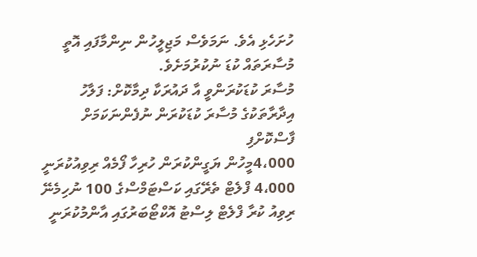ހުށަހެޅި އެވެ. ނަމަވެސް މަޖިލީހުން ނިންމާފައި އޮތީ މުސާރަތައް ކުޑަ ނުކުރުމަށެވެ.
މުސާރަ ކުޑަކުރަންވީ އާ ދައުރަކާ ދިމާކޮށް: ފަލާހު
އިދާރާތަކުގެ މުސާރަ ކުޑަކުރަން ނުފެންނަކަމަށް ފާސްކޮށްފި
4،000މީހުން ޔަގީންކުރަން ހުރިހާ ފޯމެއް ރިވިއުކުރަނީ
4،000 ފްލެޓް ތެރޭގައި ކަސްޓަމްސްގެ 100 ނުހިމެނޭ
ރިވިއު ކުރާ ފްލެޓް ލިސްޓު އޮކްޓޯބަރުގައި އާންމުކުރަނީ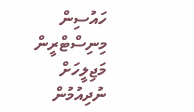ހައުސިން މިނިސްޓްރީން މަޖިލީހަށް ނުދިއުމުން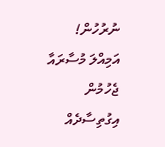ނުރުހުން!
އަމިއްލަ މުސާރައާ ޖެހުމުން އިގުތިސާދެއް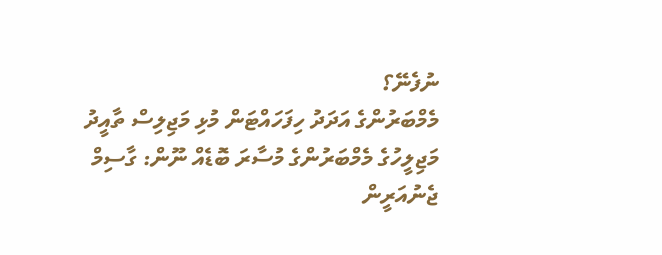ނުފެނޭ؟
މެމްބަރުންގެ އަދަދު ހިފަހައްޓަން މުޅި މަޖިލިސް ތާއީދު
މަޖިލީހުގެ މެމްބަރުންގެ މުސާރަ ބޮޑެއް ނޫން: ގާސިމް
ޖެނުއަރީން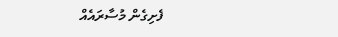ފެށިގެން މުސާރައެއް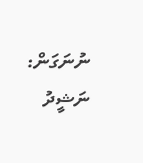ނުނަގަން: ނަޝީދު